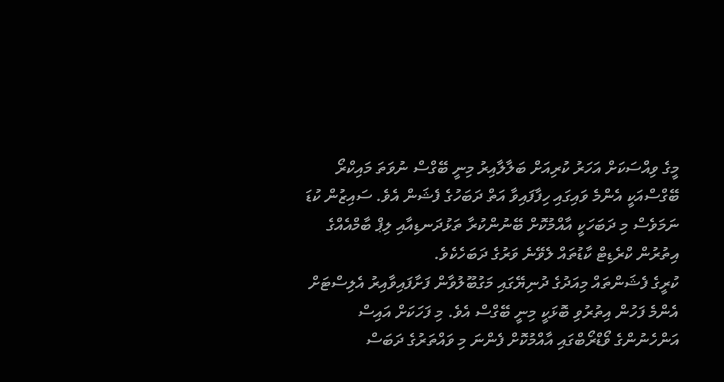މީގެ ވިއްސަކަށް އަހަރު ކުރިއަށް ބަލާލާއިރު މިނީ ބޭގްސް ނުވަތަ މައިކްރޯ ބޭގްސްއަކީ އެންމެ ވައިގައި ހިފާފައިވާ އަތް ދަބަހުގެ ފެޝަން އެވެ. ސައިޒުން ކުޑަ ނަމަވެސް މި ދަބަހަކީ އާއްމުކޮށް ބޭނުންކުރާ ތަޅުދަނޑިއާއި ލިޕް ބާމްއެއްގެ އިތުރުން ކްރެޑިޓް ކާޑުތައް ލެވޭނެ ވަރުގެ ދަބަހެކެވެ.
ކުރީގެ ފެޝަންތައް މިއަދުގެ ދުނިޔޭގައި މަގުބޫލުވާން ފަށާފައިވާއިރު އެލިސްޓަށް އެންމެ ފަހުން އިތުރުވި ބޮޅަކީ މިނީ ބޭގްސް އެވެ. މި ފަހަކަށް އައިސް އަންހެނުންގެ ވޯޑްރޯބްގައި އާއްމުކޮށް ފެންނަ މި ވައްތަރުގެ ދަބަސް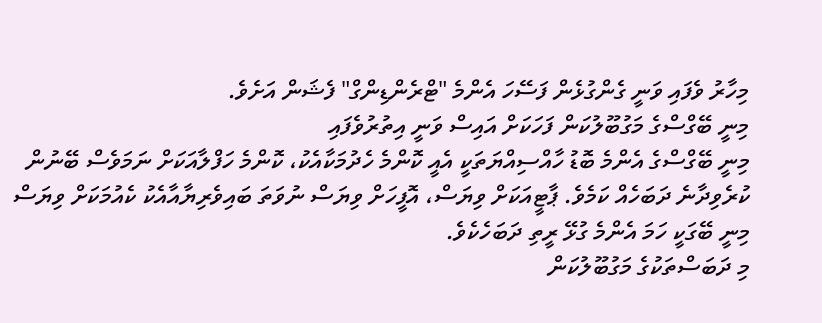މިހާރު ވެފައި ވަނީ ގެންގުޅެން ފަސޭހަ އެންމެ "ޓްރެންޑިންގް" ފެޝަން އަށެވެ.
މިނީ ބޭގްސްގެ މަގުބޫލުކަން ފަހަކަށް އައިސް ވަނީ އިތުރުވެފައި
މިނީ ބޭގްސްގެ އެންމެ ބޮޑު ހާއްސިއްޔަތަކީ އެއީ ކޮންމެ ހެދުމަކާއެކު، ކޮންމެ ހަފްލާއަކަށް ނަމަވެސް ބޭނުން ކުރެވިދާނެ ދަބަހެއް ކަމެވެ. ޕާޓީއަކަށް ވިޔަސް، އޮފީހަށް ވިޔަސް ނުވަތަ ބައިވެރިޔާއާއެކު ކެއުމަކަށް ވިޔަސް މިނީ ބޭގަކީ ހަމަ އެންމެ ގުޅޭ ރީތި ދަބަހެކެވެ.
މި ދަބަސްތަކުގެ މަގުބޫލުކަން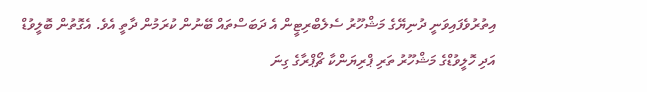އިތުރުވެފައިވަނީ ދުނިޔޭގެ މަޝްހޫރު ސެލެބްރިޓީން އެ ދަބަސްތައް ބޭނުން ކުރަމުން ދާތީ އެވެ. އެގޮތުން ބޮލީވުޑް އަދި ހޮލީވުޑްގެ މަޝްހޫރު ތަރި ޕްރިޔަންކާ ޗޯޕްރާގެ ގިނަ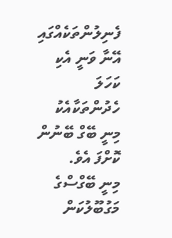ފެނިލުންތަކެއްގައި އޭނާ ވަނީ އެކި ކަހަލަ ހެދުންތަކާއެކު މިނީ ބޭގް ބޭނުން ކޮށްފަ އެވެ.
މިނީ ބޭގްސްގެ މަގުބޫލުކަން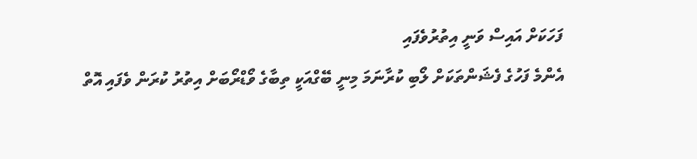ފަހަކަށް އައިސް ވަނީ އިތުރުވެފައި
އެންމެ ފަހުގެ ފެޝަންތަކަށް ލޯބި ކުރާނަމަ މިނީ ބޭގްއަކީ ތިބާގެ ވޯޑްރޯބަށް އިތުރު ކުރަން ވެފައި އޮތް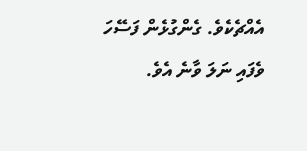އެއްޗެކެވެ. ގެންގުޅެން ފަސޭހަ ވެފައި ނަލަ ވާނެ އެވެ.